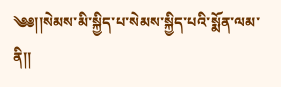༄༅།།སེམས་མི་སྐྱིད་པ་སེམས་སྐྱིད་པའི་སྨོན་ལམ་ནི།།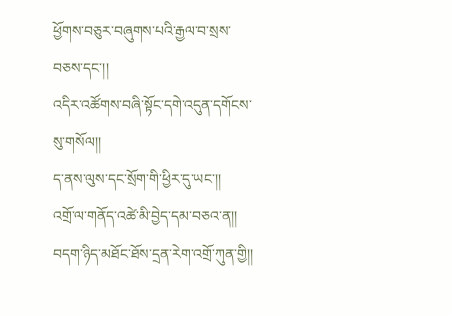ཕྱོགས་བཅུར་བཞུགས་པའི་རྒྱལ་བ་སྲས་བཅས་དང་།།
འདིར་འཚོགས་བཞི་སྟོང་དགེ་འདུན་དགོངས་སུ་གསོལ།།
ད་ནས་ལུས་དང་སྲོག་གི་ཕྱིར་དུ་ཡང་།།
འགྲོ་ལ་གནོད་འཚེ་མི་བྱེད་དམ་བཅའ་ན།།
བདག་ཉིད་མཐོང་ཐོས་དྲན་རེག་འགྲོ་ཀུན་གྱི།།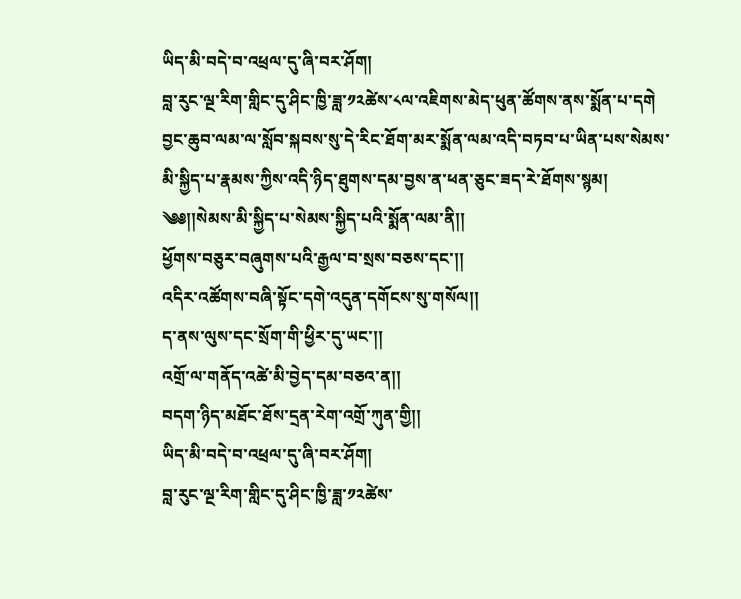ཡིད་མི་བདེ་བ་འཕྲལ་དུ་ཞི་བར་ཤོག།
བླ་རུང་ལྔ་རིག་གླིང་དུ་ཤིང་ཁྱི་ཟླ་༡༢ཚེས་༨ལ་འཇིགས་མེད་ཕུན་ཚོགས་ནས་སྨོན་པ་དགེ བྱང་ཆུབ་ལམ་ལ་སློབ་སྐབས་སུ་དེ་རིང་ཐོག་མར་སྨོན་ལམ་འདི་བཏབ་པ་ཡིན་པས་སེམས་མི་སྐྱིད་པ་རྣམས་ཀྱིས་འདི་ཉིད་ཐུགས་དམ་བྱས་ན་ཕན་ཅུང་ཟད་རེ་ཐོགས་སྙམ།
༄༅།།སེམས་མི་སྐྱིད་པ་སེམས་སྐྱིད་པའི་སྨོན་ལམ་ནི།།
ཕྱོགས་བཅུར་བཞུགས་པའི་རྒྱལ་བ་སྲས་བཅས་དང་།།
འདིར་འཚོགས་བཞི་སྟོང་དགེ་འདུན་དགོངས་སུ་གསོལ།།
ད་ནས་ལུས་དང་སྲོག་གི་ཕྱིར་དུ་ཡང་།།
འགྲོ་ལ་གནོད་འཚེ་མི་བྱེད་དམ་བཅའ་ན།།
བདག་ཉིད་མཐོང་ཐོས་དྲན་རེག་འགྲོ་ཀུན་གྱི།།
ཡིད་མི་བདེ་བ་འཕྲལ་དུ་ཞི་བར་ཤོག།
བླ་རུང་ལྔ་རིག་གླིང་དུ་ཤིང་ཁྱི་ཟླ་༡༢ཚེས་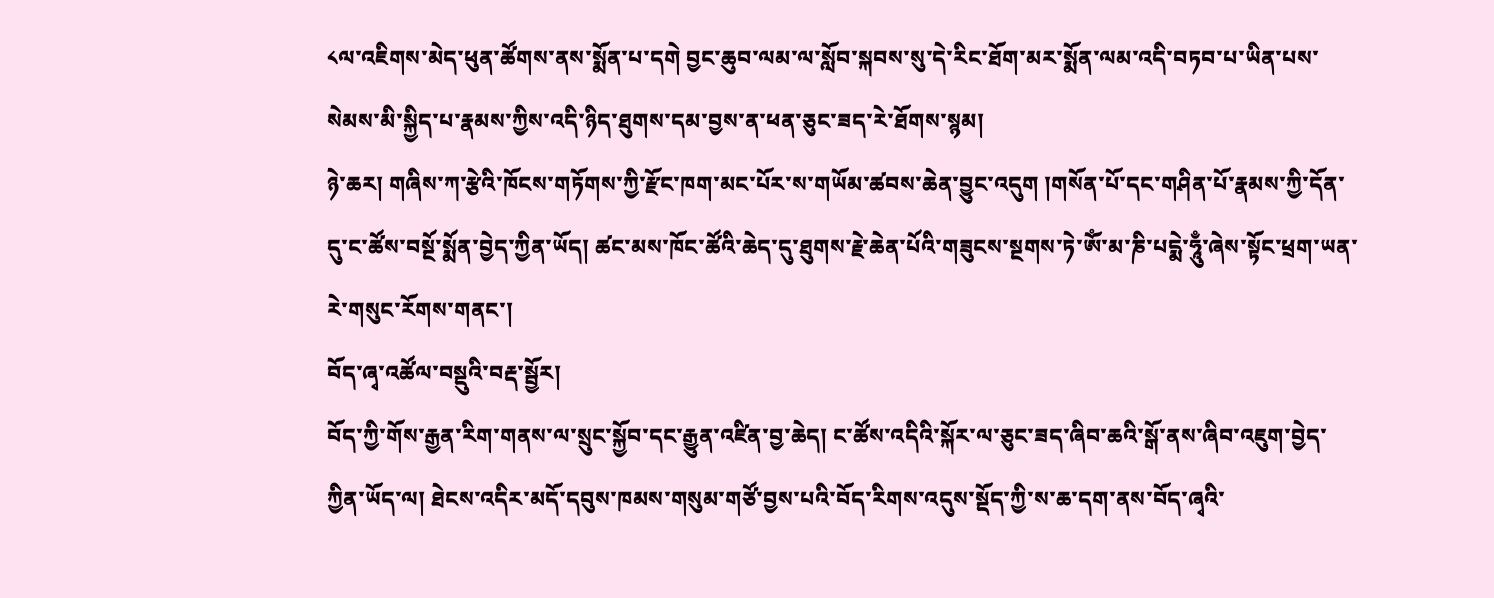༨ལ་འཇིགས་མེད་ཕུན་ཚོགས་ནས་སྨོན་པ་དགེ བྱང་ཆུབ་ལམ་ལ་སློབ་སྐབས་སུ་དེ་རིང་ཐོག་མར་སྨོན་ལམ་འདི་བཏབ་པ་ཡིན་པས་སེམས་མི་སྐྱིད་པ་རྣམས་ཀྱིས་འདི་ཉིད་ཐུགས་དམ་བྱས་ན་ཕན་ཅུང་ཟད་རེ་ཐོགས་སྙམ།
ཉེ་ཆར། གཞིས་ཀ་རྩེའི་ཁོངས་གཏོགས་ཀྱི་རྫོང་ཁག་མང་པོར་ས་གཡོམ་ཚབས་ཆེན་བྱུང་འདུག །གསོན་པོ་དང་གཤིན་པོ་རྣམས་ཀྱི་དོན་དུ་ང་ཚོས་བསྔོ་སྨོན་བྱེད་ཀྱིན་ཡོད། ཚང་མས་ཁོང་ཚོའི་ཆེད་དུ་ཐུགས་རྗེ་ཆེན་པོའི་གཟུངས་སྔགས་ཏེ་ༀ་མ་ཎི་པདྨེ་ཧཱུྃ་ཞེས་སྟོང་ཕྲག་ཡན་རེ་གསུང་རོགས་གནང་།
བོད་ཞྭ་འཚོལ་བསྡུའི་བརྡ་སྦྱོར།
བོད་ཀྱི་གོས་རྒྱན་རིག་གནས་ལ་སྲུང་སྐྱོབ་དང་རྒྱུན་འཛིན་བྱ་ཆེད། ང་ཚོས་འདིའི་སྐོར་ལ་ཅུང་ཟད་ཞིབ་ཆའི་སྒོ་ནས་ཞིབ་འཇུག་བྱེད་ཀྱིན་ཡོད་ལ། ཐེངས་འདིར་མདོ་དབུས་ཁམས་གསུམ་གཙོ་བྱས་པའི་བོད་རིགས་འདུས་སྡོད་ཀྱི་ས་ཆ་དག་ནས་བོད་ཞྭའི་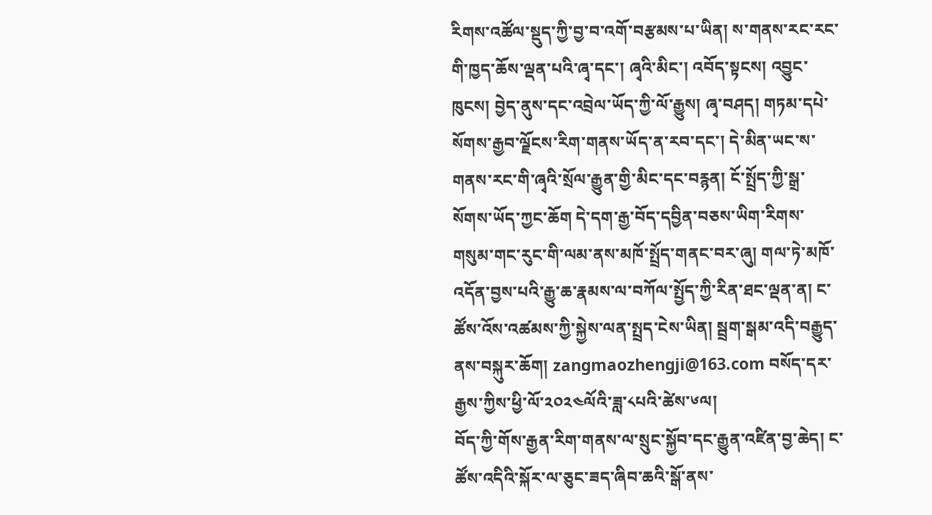རིགས་འཚོལ་སྡུད་ཀྱི་བྱ་བ་འགོ་བརྩམས་པ་ཡིན། ས་གནས་རང་རང་གི་ཁྱད་ཆོས་ལྡན་པའི་ཞྭ་དང་། ཞྭའི་མིང་། འབོད་སྟངས། འབྱུང་ཁུངས། བྱེད་ནུས་དང་འབྲེལ་ཡོད་ཀྱི་ལོ་རྒྱུས། ཞྭ་བཤད། གཏམ་དཔེ་སོགས་རྒྱབ་ལྗོངས་རིག་གནས་ཡོད་ན་རབ་དང་། དེ་མིན་ཡང་ས་གནས་རང་གི་ཞྭའི་སྲོལ་རྒྱུན་གྱི་མིང་དང་བརྙན། ངོ་སྤྲོད་ཀྱི་སྒྲ་སོགས་ཡོད་ཀྱང་ཆོག དེ་དག་རྒྱ་བོད་དབྱིན་བཅས་ཡིག་རིགས་གསུམ་གང་རུང་གི་ལམ་ནས་མཁོ་སྤྲོད་གནང་བར་ཞུ། གལ་ཏེ་མཁོ་འདོན་བྱས་པའི་རྒྱུ་ཆ་རྣམས་ལ་བཀོལ་སྤྱོད་ཀྱི་རིན་ཐང་ལྡན་ན། ང་ཚོས་འོས་འཚམས་ཀྱི་སྐྱེས་ལན་སྤྲད་ངེས་ཡིན། སྦྲག་སྒམ་འདི་བརྒྱུད་ནས་བསྐུར་ཆོག། zangmaozhengji@163.com བསོད་དར་རྒྱས་ཀྱིས་ཕྱི་ལོ་༢༠༢༤ལོའི་ཟླ་༨པའི་ཚེས་༦ལ།
བོད་ཀྱི་གོས་རྒྱན་རིག་གནས་ལ་སྲུང་སྐྱོབ་དང་རྒྱུན་འཛིན་བྱ་ཆེད། ང་ཚོས་འདིའི་སྐོར་ལ་ཅུང་ཟད་ཞིབ་ཆའི་སྒོ་ནས་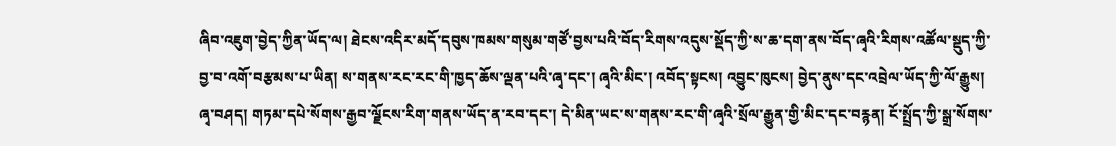ཞིབ་འཇུག་བྱེད་ཀྱིན་ཡོད་ལ། ཐེངས་འདིར་མདོ་དབུས་ཁམས་གསུམ་གཙོ་བྱས་པའི་བོད་རིགས་འདུས་སྡོད་ཀྱི་ས་ཆ་དག་ནས་བོད་ཞྭའི་རིགས་འཚོལ་སྡུད་ཀྱི་བྱ་བ་འགོ་བརྩམས་པ་ཡིན། ས་གནས་རང་རང་གི་ཁྱད་ཆོས་ལྡན་པའི་ཞྭ་དང་། ཞྭའི་མིང་། འབོད་སྟངས། འབྱུང་ཁུངས། བྱེད་ནུས་དང་འབྲེལ་ཡོད་ཀྱི་ལོ་རྒྱུས། ཞྭ་བཤད། གཏམ་དཔེ་སོགས་རྒྱབ་ལྗོངས་རིག་གནས་ཡོད་ན་རབ་དང་། དེ་མིན་ཡང་ས་གནས་རང་གི་ཞྭའི་སྲོལ་རྒྱུན་གྱི་མིང་དང་བརྙན། ངོ་སྤྲོད་ཀྱི་སྒྲ་སོགས་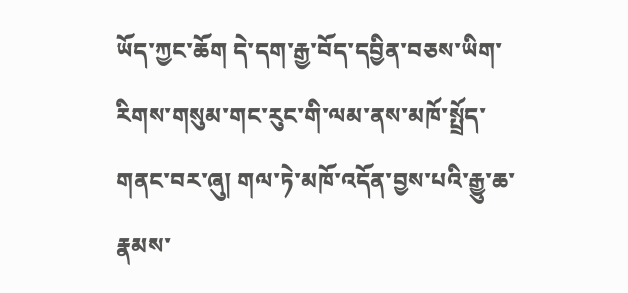ཡོད་ཀྱང་ཆོག དེ་དག་རྒྱ་བོད་དབྱིན་བཅས་ཡིག་རིགས་གསུམ་གང་རུང་གི་ལམ་ནས་མཁོ་སྤྲོད་གནང་བར་ཞུ། གལ་ཏེ་མཁོ་འདོན་བྱས་པའི་རྒྱུ་ཆ་རྣམས་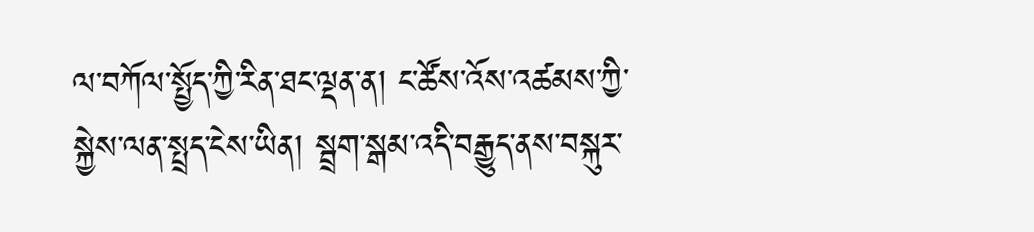ལ་བཀོལ་སྤྱོད་ཀྱི་རིན་ཐང་ལྡན་ན། ང་ཚོས་འོས་འཚམས་ཀྱི་སྐྱེས་ལན་སྤྲད་ངེས་ཡིན། སྦྲག་སྒམ་འདི་བརྒྱུད་ནས་བསྐུར་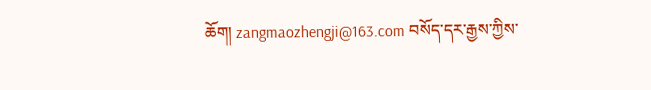ཆོག། zangmaozhengji@163.com བསོད་དར་རྒྱས་ཀྱིས་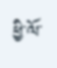ཕྱི་ལོ་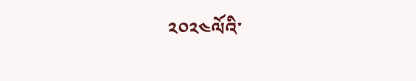༢༠༢༤ལོའི་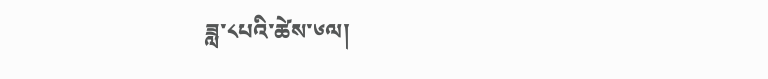ཟླ་༨པའི་ཚེས་༦ལ།